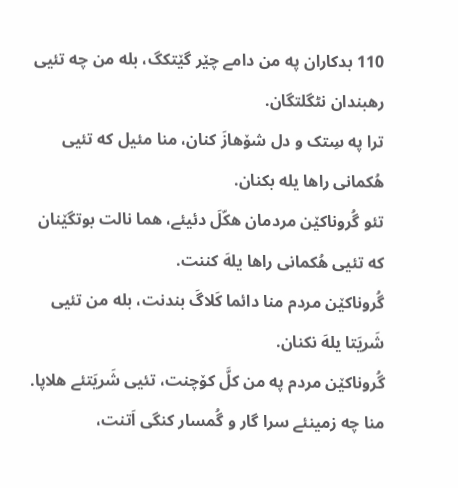110 بدکاران په من دامے چێر گێتکگ، بله من چه تئیی رهبندان نٹگلتگان.
ترا په سِتک و دل شۆهازَ کنان، منا مئیل که تئیی هُکمانی راها یله بکنان.
تئو گُروناکێن مردمان هکّلَ دئیئے، هما نالت بوتگێنان که تئیی هُکمانی راها یلهَ کننت.
گُروناکێن مردم منا دائما کَلاگَ بندنت، بله من تئیی شَریَتا یلهَ نکنان.
گُروناکێن مردم په من کلَّ کۆچنت، تئیی شَریَتئے هلاپا.
منا چه زمینئے سرا گار و گُمسار کنگی اَتنت،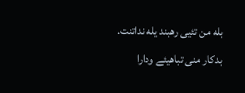بله من تئیی رهبند یله نداتنت.
بدکار منی تباهیئے ودارا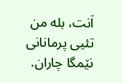اَنت، بله من تئیی پرمانانی نێمگا چاران.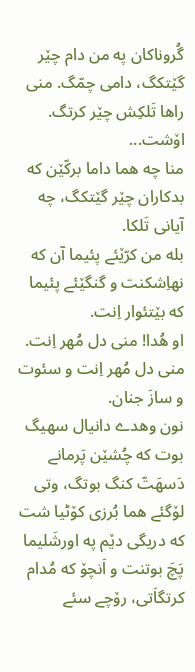گُروناکان په من دام چێر گێتکگ، دامی چمّگ. منی راها تَلکِش چێر کرتگ. اۆشت...
منا چه هما داما برکّێن که بدکاران چێر گێتکگ، چه آیانی تَلکا.
بله من کرّێئے پئیما آن که نهاِشکنت و گنگێئے پئیما که بێتئوار اِنت.
او هُدا! منی دل مُهر اِنت. منی دل مُهر اِنت و سئوت و سازَ جنان.
نون وهدے دانیال سهیگ بوت که چُشێن پَرمانے دَسهَتّ کنگ بوتگ، وتی لۆگئے هما بُرزی کۆٹیا شت که دریگی دێم په اورشَلیما پَچَ بوتنت و اَنچۆ که مُدام کرتگاَتی، رۆچے سئے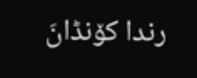رندا کۆنڈانَ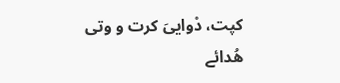کپت، دْواییَ کرت و وتی هُدائے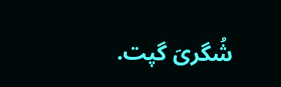شُگریَ گپت.